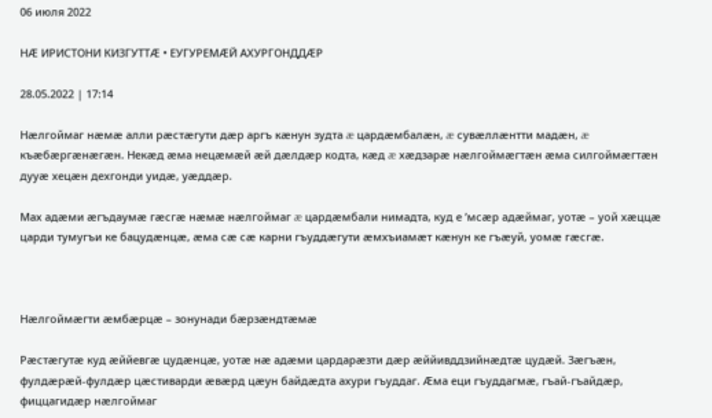06 июля 2022

НÆ ИРИСТОНИ КИЗГУТТÆ • ЕУГУРЕМÆЙ АХУРГОНДДÆР

28.05.2022 | 17:14

Нæлгоймаг нæмæ алли рæстæгути дæр аргъ кæнун зудта æ цардæмбалæн, æ сувæллæнтти мадæн, æ къæбæргæнæгæн. Некæд æма нецæмæй æй дæлдæр кодта, кæд æ хæдзарæ нæлгоймæгтæн æма силгоймæгтæн дууæ хецæн дехгонди уидæ, уæддæр.

Мах адæми æгъдаумæ гæсгæ нæмæ нæлгоймаг æ цардæмбали нимадта, куд е ’мсæр адæймаг, уотæ – уой хæццæ царди тумугъи ке бацудæнцæ, æма сæ сæ карни гъуддæгути æмхъиамæт кæнун ке гъæуй, уомæ гæсгæ.



Нæлгоймæгти æмбæрцæ – зонунади бæрзæндтæмæ

Рæстæгутæ куд æййевгæ цудæнцæ, уотæ нæ адæми цардарæзти дæр æййивддзийнæдтæ цудæй. Зæгъæн, фулдæрæй-фулдæр цæстиварди æвæрд цæун байдæдта ахури гъуддаг. Æма еци гъуддагмæ, гъай-гъайдæр, фиццагидæр нæлгоймаг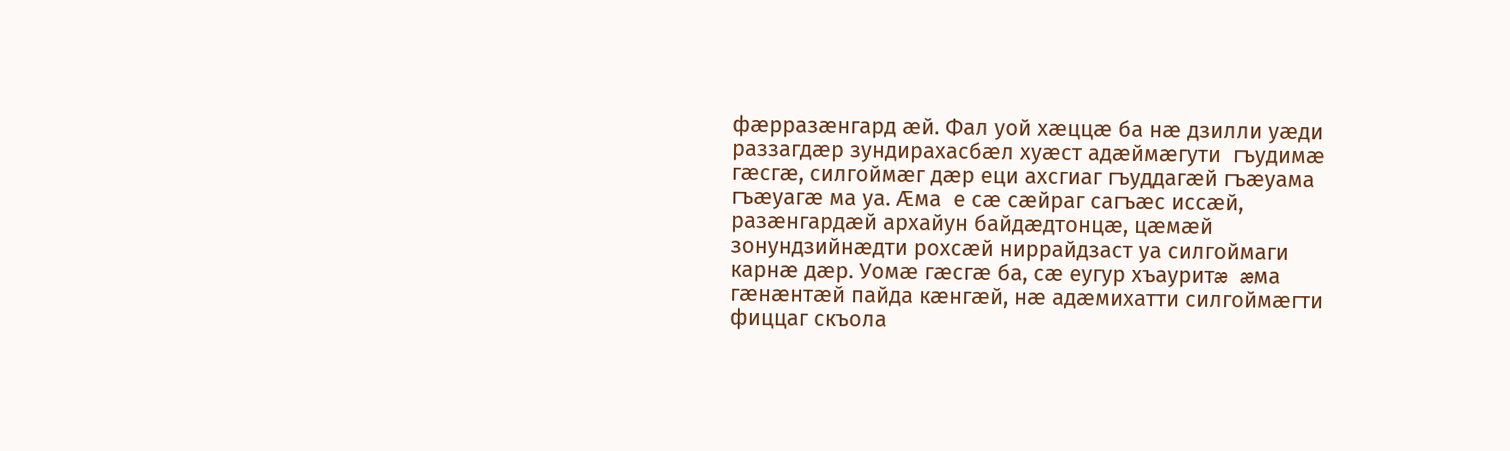фæрразæнгард æй. Фал уой хæццæ ба нæ дзилли уæди раззагдæр зундирахасбæл хуæст адæймæгути  гъудимæ гæсгæ, силгоймæг дæр еци ахсгиаг гъуддагæй гъæуама гъæуагæ ма уа. Æма  е сæ сæйраг сагъæс иссæй, разæнгардæй архайун байдæдтонцæ, цæмæй зонундзийнæдти рохсæй ниррайдзаст уа силгоймаги карнæ дæр. Уомæ гæсгæ ба, сæ еугур хъауритæ æма гæнæнтæй пайда кæнгæй, нæ адæмихатти силгоймæгти фиццаг скъола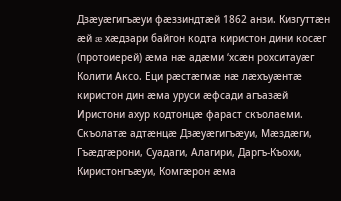Дзæуæгигъæуи фæззиндтæй 1862 анзи. Кизгуттæн æй æ хæдзари байгон кодта киристон дини косæг (протоиерей) æма нæ адæми ‘хсæн рохситауæг Колити Аксо. Еци рæстæгмæ нæ лæхъуæнтæ киристон дин æма уруси æфсади агъазæй Иристони ахур кодтонцæ фараст скъолаеми. Скъолатæ адтæнцæ Дзæуæгигъæуи, Мæздæги, Гъæдгæрони, Суадаги, Алагири, Даргъ-Къохи, Киристонгъæуи, Комгæрон æма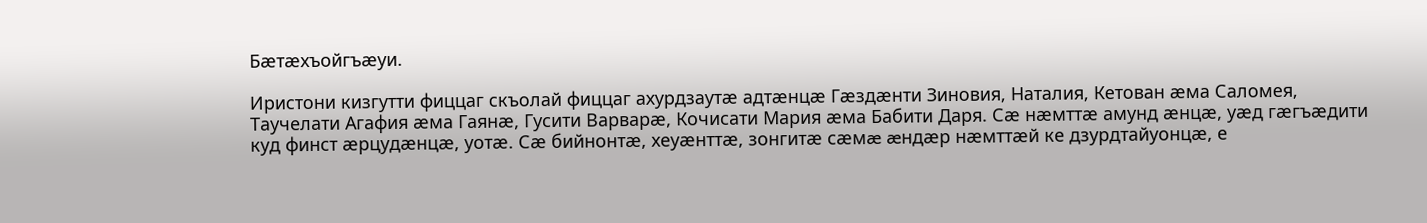Бæтæхъойгъæуи.

Иристони кизгутти фиццаг скъолай фиццаг ахурдзаутæ адтæнцæ Гæздæнти Зиновия, Наталия, Кетован æма Саломея, Таучелати Агафия æма Гаянæ, Гусити Варварæ, Кочисати Мария æма Бабити Даря. Сæ нæмттæ амунд æнцæ, уæд гæгъæдити куд финст æрцудæнцæ, уотæ. Сæ бийнонтæ, хеуæнттæ, зонгитæ сæмæ æндæр нæмттæй ке дзурдтайуонцæ, е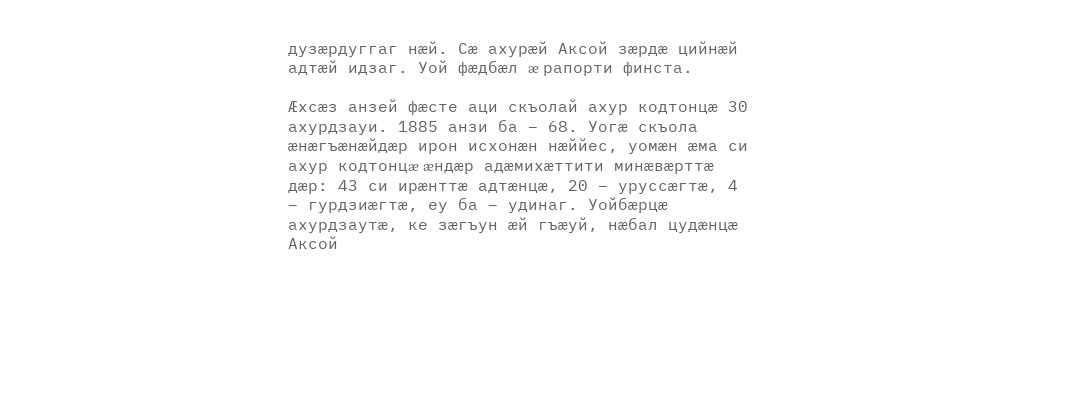дузæрдуггаг нæй. Сæ ахурæй Аксой зæрдæ цийнæй адтæй идзаг. Уой фæдбæл æ рапорти финста.

Æхсæз анзей фæсте аци скъолай ахур кодтонцæ 30 ахурдзауи. 1885 анзи ба – 68. Уогæ скъола æнæгъæнæйдæр ирон исхонæн нæййес, уомæн æма си ахур кодтонцæ æндæр адæмихæттити минæвæрттæ дæр: 43 си ирæнттæ адтæнцæ, 20 – уруссæгтæ, 4 – гурдзиæгтæ, еу ба – удинаг. Уойбæрцæ ахурдзаутæ, ке зæгъун æй гъæуй, нæбал цудæнцæ Аксой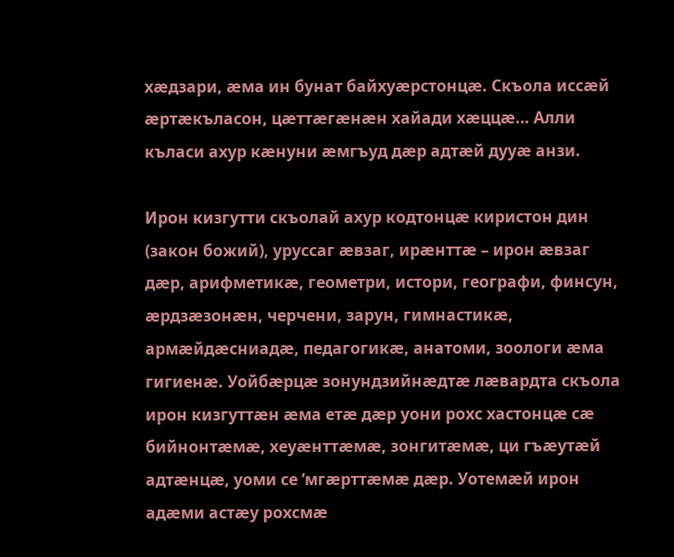хæдзари, æма ин бунат байхуæрстонцæ. Скъола иссæй æртæкъласон, цæттæгæнæн хайади хæццæ… Алли къласи ахур кæнуни æмгъуд дæр адтæй дууæ анзи.

Ирон кизгутти скъолай ахур кодтонцæ киристон дин (закон божий), уруссаг æвзаг, ирæнттæ – ирон æвзаг дæр, арифметикæ, геометри, истори, географи, финсун, æрдзæзонæн, черчени, зарун, гимнастикæ, армæйдæсниадæ, педагогикæ, анатоми, зоологи æма гигиенæ. Уойбæрцæ зонундзийнæдтæ лæвардта скъола ирон кизгуттæн æма етæ дæр уони рохс хастонцæ сæ бийнонтæмæ, хеуæнттæмæ, зонгитæмæ, ци гъæутæй адтæнцæ, уоми се ’мгæрттæмæ дæр. Уотемæй ирон адæми астæу рохсмæ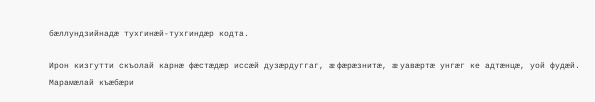бæллундзийнадæ тухгинæй-тухгиндæр кодта.

Ирон кизгутти скъолай карнæ фæстæдæр иссæй дузæрдуггаг, æ фæрæзнитæ, æ уавæртæ унгæг ке адтæнцæ, уой фудæй. Марамæлай къæбæри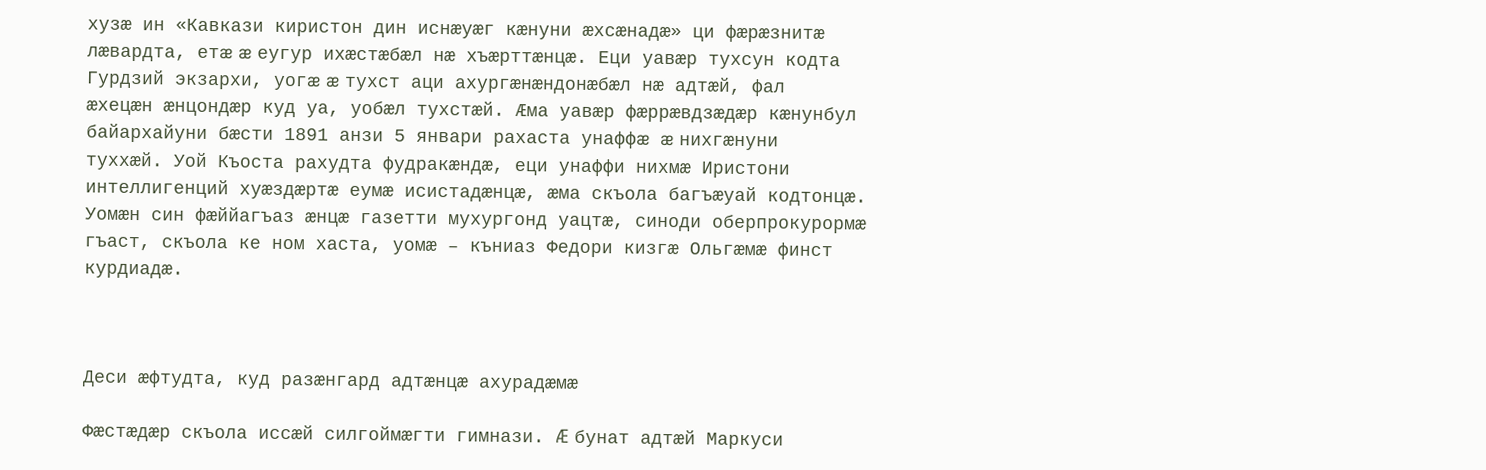хузæ ин «Кавкази киристон дин иснæуæг кæнуни æхсæнадæ» ци фæрæзнитæ лæвардта, етæ æ еугур ихæстæбæл нæ хъæрттæнцæ. Еци уавæр тухсун кодта Гурдзий экзархи, уогæ æ тухст аци ахургæнæндонæбæл нæ адтæй, фал æхецæн æнцондæр куд уа, уобæл тухстæй. Æма уавæр фæррæвдзæдæр кæнунбул байархайуни бæсти 1891 анзи 5 январи рахаста унаффæ  æ нихгæнуни туххæй. Уой Къоста рахудта фудракæндæ, еци унаффи нихмæ Иристони интеллигенций хуæздæртæ еумæ исистадæнцæ, æма скъола багъæуай кодтонцæ. Уомæн син фæййагъаз æнцæ газетти мухургонд уацтæ, синоди оберпрокурормæ гъаст, скъола ке ном хаста, уомæ – къниаз Федори кизгæ Ольгæмæ финст курдиадæ.



Деси æфтудта, куд разæнгард адтæнцæ ахурадæмæ

Фæстæдæр скъола иссæй силгоймæгти гимнази. Æ бунат адтæй Маркуси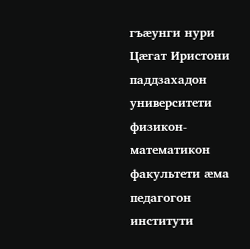гъæунги нури Цæгат Иристони паддзахадон университети физикон-математикон факультети æма педагогон институти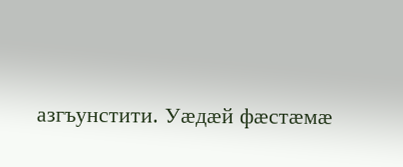азгъунстити. Уæдæй фæстæмæ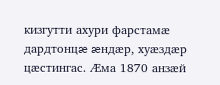кизгутти ахури фарстамæ дардтонцæ æндæр, хуæздæр цæстингас. Æма 1870 анзæй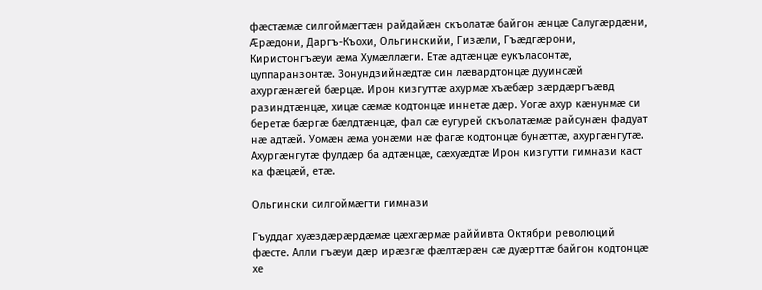фæстæмæ силгоймæгтæн райдайæн скъолатæ байгон æнцæ Салугæрдæни, Æрæдони, Даргъ-Къохи, Ольгинскийи, Гизæли, Гъæдгæрони, Киристонгъæуи æма Хумæллæги. Етæ адтæнцæ еукъласонтæ, цуппаранзонтæ. Зонундзийнæдтæ син лæвардтонцæ дууинсæй ахургæнæгей бæрцæ. Ирон кизгуттæ ахурмæ хъæбæр зæрдæргъæвд разиндтæнцæ, хицæ сæмæ кодтонцæ иннетæ дæр. Уогæ ахур кæнунмæ си беретæ бæргæ бæлдтæнцæ, фал сæ еугурей скъолатæмæ райсунæн фадуат нæ адтæй. Уомæн æма уонæми нæ фагæ кодтонцæ бунæттæ, ахургæнгутæ. Ахургæнгутæ фулдæр ба адтæнцæ, сæхуæдтæ Ирон кизгутти гимнази каст ка фæцæй, етæ.

Ольгински силгоймæгти гимнази

Гъуддаг хуæздæрæрдæмæ цæхгæрмæ раййивта Октябри революций фæсте. Алли гъæуи дæр ирæзгæ фæлтæрæн сæ дуæрттæ байгон кодтонцæ хе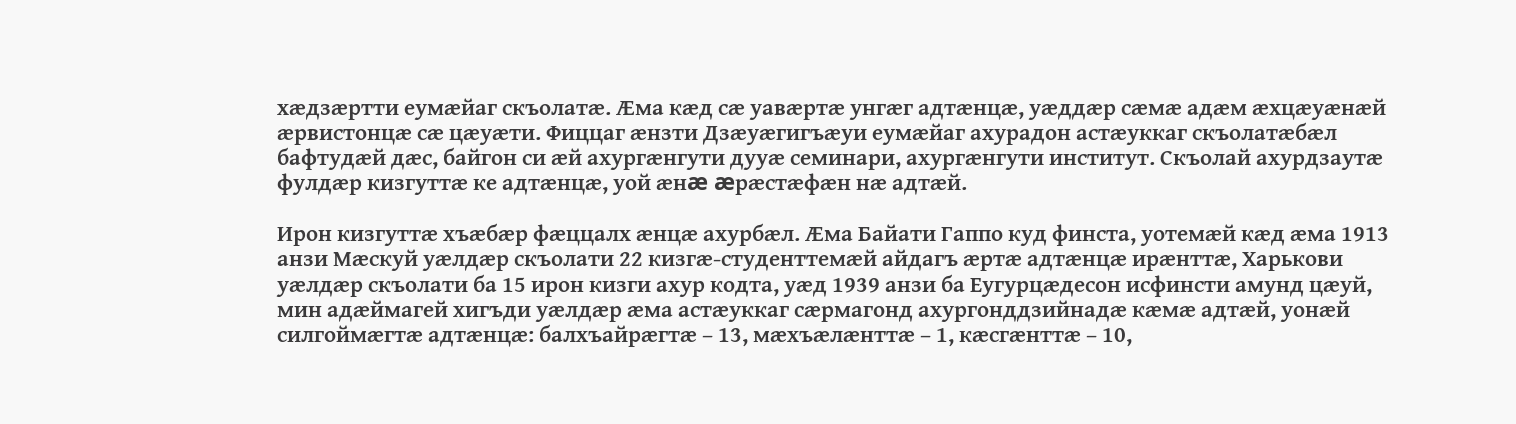хæдзæртти еумæйаг скъолатæ. Æма кæд сæ уавæртæ унгæг адтæнцæ, уæддæр сæмæ адæм æхцæуæнæй æрвистонцæ сæ цæуæти. Фиццаг æнзти Дзæуæгигъæуи еумæйаг ахурадон астæуккаг скъолатæбæл бафтудæй дæс, байгон си æй ахургæнгути дууæ семинари, ахургæнгути институт. Скъолай ахурдзаутæ фулдæр кизгуттæ ке адтæнцæ, уой æнæ æрæстæфæн нæ адтæй.

Ирон кизгуттæ хъæбæр фæццалх æнцæ ахурбæл. Æма Байати Гаппо куд финста, уотемæй кæд æма 1913 анзи Мæскуй уæлдæр скъолати 22 кизгæ-студенттемæй айдагъ æртæ адтæнцæ ирæнттæ, Харькови уæлдæр скъолати ба 15 ирон кизги ахур кодта, уæд 1939 анзи ба Еугурцæдесон исфинсти амунд цæуй, мин адæймагей хигъди уæлдæр æма астæуккаг сæрмагонд ахургонддзийнадæ кæмæ адтæй, уонæй силгоймæгтæ адтæнцæ: балхъайрæгтæ – 13, мæхъæлæнттæ – 1, кæсгæнттæ – 10,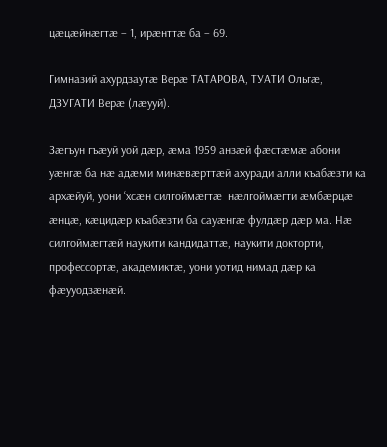цæцæйнæгтæ – 1, ирæнттæ ба – 69.

Гимназий ахурдзаутæ Верæ ТАТАРОВА, ТУАТИ Ольгæ, ДЗУГАТИ Верæ (лæууй).

Зæгъун гъæуй уой дæр, æма 1959 анзæй фæстæмæ абони уæнгæ ба нæ адæми минæвæрттæй ахуради алли къабæзти ка архæйуй, уони ‘хсæн силгоймæгтæ  нæлгоймæгти æмбæрцæ æнцæ, кæцидæр къабæзти ба сауæнгæ фулдæр дæр ма. Нæ силгоймæгтæй наукити кандидаттæ, наукити докторти, профессортæ, академиктæ, уони уотид нимад дæр ка фæууодзæнæй.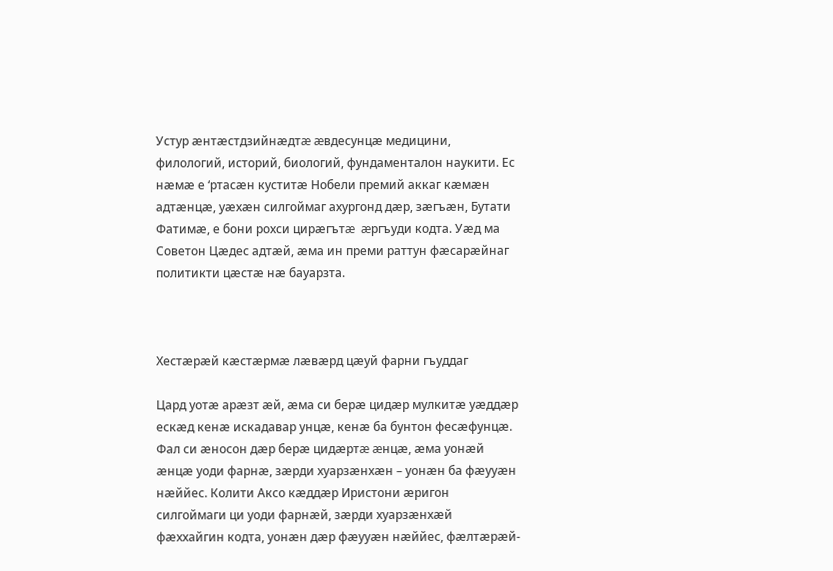Устур æнтæстдзийнæдтæ æвдесунцæ медицини, филологий, историй, биологий, фундаменталон наукити. Ес нæмæ е ‘ртасæн куститæ Нобели премий аккаг кæмæн адтæнцæ, уæхæн силгоймаг ахургонд дæр, зæгъæн, Бутати Фатимæ, е бони рохси цирæгътæ  æргъуди кодта. Уæд ма Советон Цæдес адтæй, æма ин преми раттун фæсарæйнаг политикти цæстæ нæ бауарзта.



Хестæрæй кæстæрмæ лæвæрд цæуй фарни гъуддаг

Цард уотæ арæзт æй, æма си берæ цидæр мулкитæ уæддæр  ескæд кенæ искадавар унцæ, кенæ ба бунтон фесæфунцæ. Фал си æносон дæр берæ цидæртæ æнцæ, æма уонæй æнцæ уоди фарнæ, зæрди хуарзæнхæн – уонæн ба фæууæн нæййес. Колити Аксо кæддæр Иристони æригон силгоймаги ци уоди фарнæй, зæрди хуарзæнхæй фæххайгин кодта, уонæн дæр фæууæн нæййес, фæлтæрæй-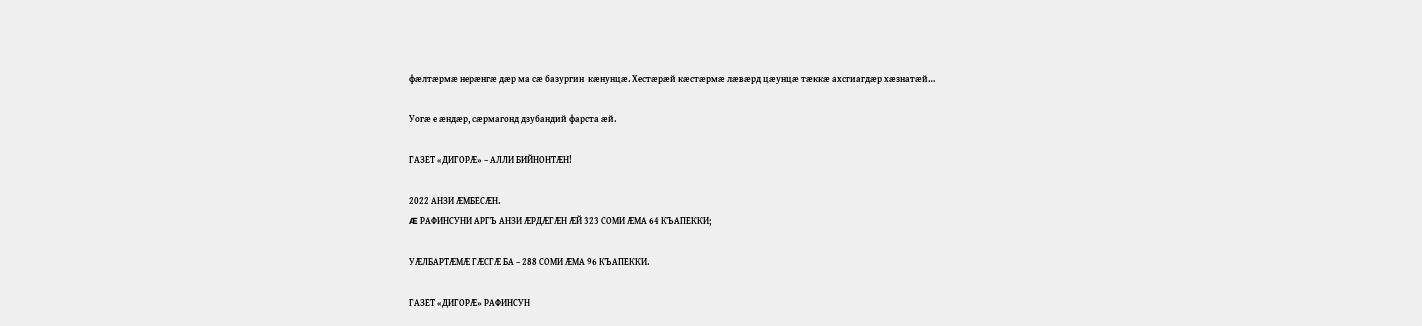фæлтæрмæ нерæнгæ дæр ма сæ базургин  кæнунцæ. Хестæрæй кæстæрмæ лæвæрд цæунцæ тæккæ ахсгиагдæр хæзнатæй…

Уогæ е æндæр, сæрмагонд дзубандий фарста æй.

ГАЗЕТ «ДИГОРÆ» – АЛЛИ БИЙНОНТÆН!

2022 АНЗИ ÆМБЕСÆН.
Æ РАФИНСУНИ АРГЪ АНЗИ ÆРДÆГÆН ÆЙ 323 СОМИ ÆМА 64 КЪАПЕККИ;

УÆЛБАРТÆМÆ ГÆСГÆ БА – 288 СОМИ ÆМА 96 КЪАПЕККИ.

ГАЗЕТ «ДИГОРÆ» РАФИНСУН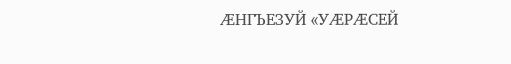ÆНГЪЕЗУЙ «УÆРÆСЕЙ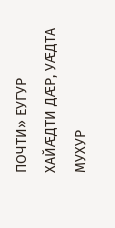ПОЧТИ» ЕУГУР ХАЙÆДТИ ДÆР, УÆДТА МУХУР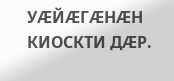УÆЙÆГÆНÆН КИОСКТИ ДÆР.